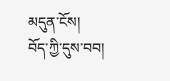མདུན་ངོས།
བོད་ཀྱི་དུས་བབ།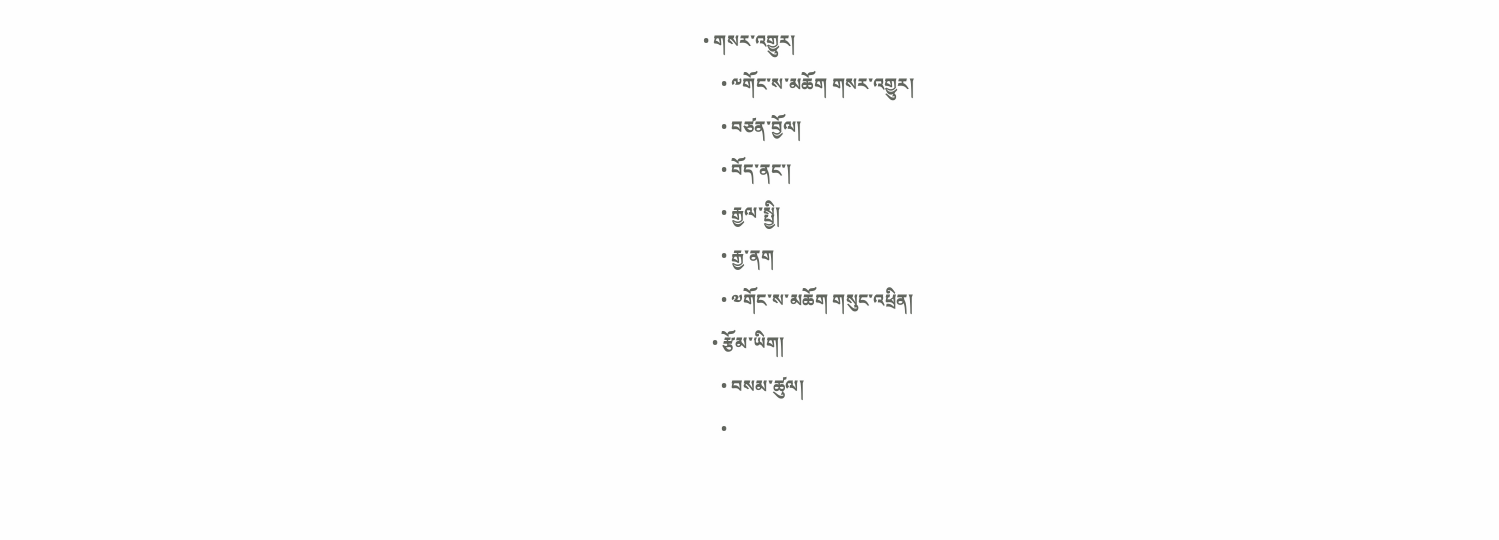• གསར་འགྱུར།
    • ༸གོང་ས་མཆོག གསར་འགྱུར།
    • བཙན་བྱོལ།
    • བོད་ནང་།
    • རྒྱལ་སྤྱི།
    • རྒྱ་ནག
    • ༧གོང་ས་མཆོག གསུང་འཕྲིན།
  • རྩོམ་ཡིག།
    • བསམ་ཚུལ།
    •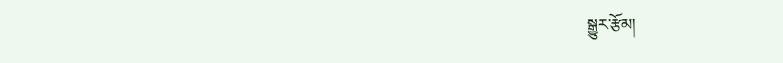སྒྱུར་རྩོམ།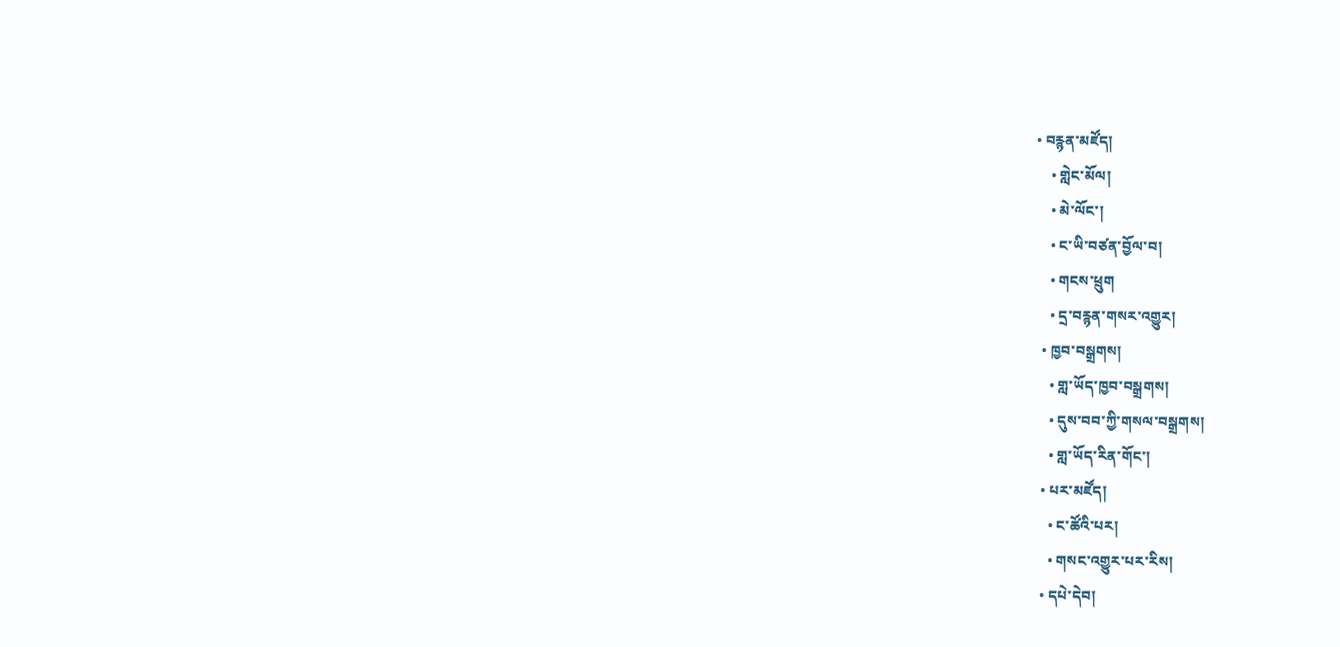• བརྙན་མཛོད།
    • གླེང་མོལ།
    • མེ་ལོང་།
    • ང་ཡི་བཙན་བྱོལ་བ།
    • གངས་ཕྲུག
    • དྲ་བརྙན་གསར་འགྱུར།
  • ཁྱབ་བསྒྲགས།
    • གླ་ཡོད་ཁྱབ་བསྒྲགས།
    • དུས་བབ་ཀྱི་གསལ་བསྒྲགས།
    • གླ་ཡོད་རིན་གོང་།
  • པར་མཛོད།
    • ང་ཚོའི་པར།
    • གསང་འགྱུར་པར་རིས།
  • དཔེ་དེབ།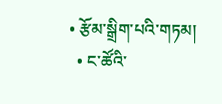• རྩོམ་སྒྲིག་པའི་གཏམ།
  • ང་ཚོའི་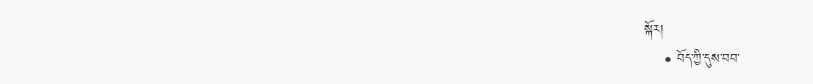སྐོར།
    • བོད་ཀྱི་དུས་བབ་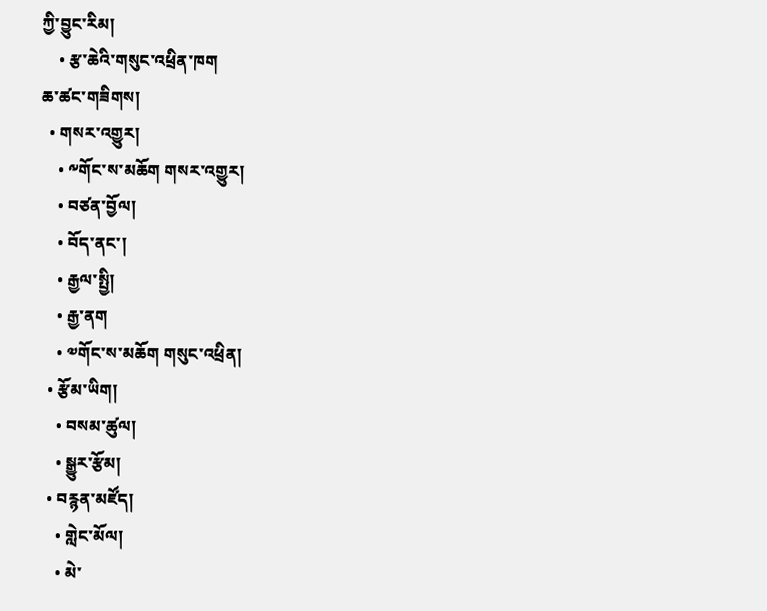ཀྱི་བྱུང་རིམ།
    • རྩ་ཆེའི་གསུང་འཕྲིན་ཁག
ཆ་ཚང་གཟིགས།
  • གསར་འགྱུར།
    • ༸གོང་ས་མཆོག གསར་འགྱུར།
    • བཙན་བྱོལ།
    • བོད་ནང་།
    • རྒྱལ་སྤྱི།
    • རྒྱ་ནག
    • ༧གོང་ས་མཆོག གསུང་འཕྲིན།
  • རྩོམ་ཡིག།
    • བསམ་ཚུལ།
    • སྒྱུར་རྩོམ།
  • བརྙན་མཛོད།
    • གླེང་མོལ།
    • མེ་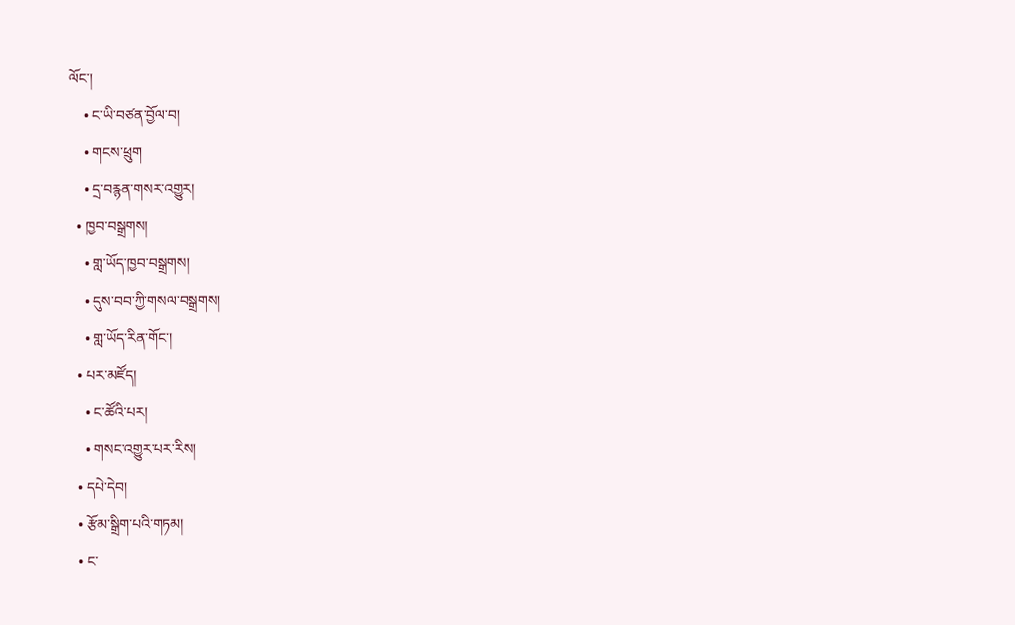ལོང་།
    • ང་ཡི་བཙན་བྱོལ་བ།
    • གངས་ཕྲུག
    • དྲ་བརྙན་གསར་འགྱུར།
  • ཁྱབ་བསྒྲགས།
    • གླ་ཡོད་ཁྱབ་བསྒྲགས།
    • དུས་བབ་ཀྱི་གསལ་བསྒྲགས།
    • གླ་ཡོད་རིན་གོང་།
  • པར་མཛོད།
    • ང་ཚོའི་པར།
    • གསང་འགྱུར་པར་རིས།
  • དཔེ་དེབ།
  • རྩོམ་སྒྲིག་པའི་གཏམ།
  • ང་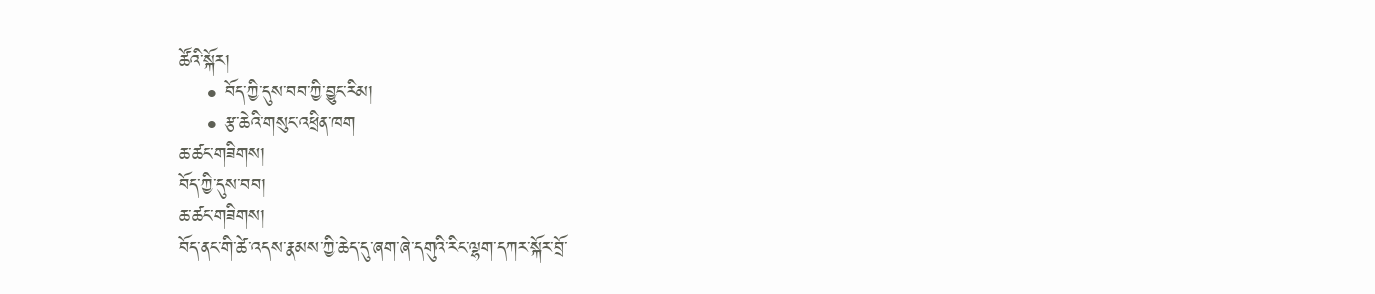ཚོའི་སྐོར།
    • བོད་ཀྱི་དུས་བབ་ཀྱི་བྱུང་རིམ།
    • རྩ་ཆེའི་གསུང་འཕྲིན་ཁག
ཆ་ཚང་གཟིགས།
བོད་ཀྱི་དུས་བབ།
ཆ་ཚང་གཟིགས།
བོད་ནང་གི་ཚེ་འདས་རྣམས་ཀྱི་ཆེད་དུ་ཞག་ཞེ་དགུའི་རིང་ལྷག་དཀར་སྐོར་བྲོ་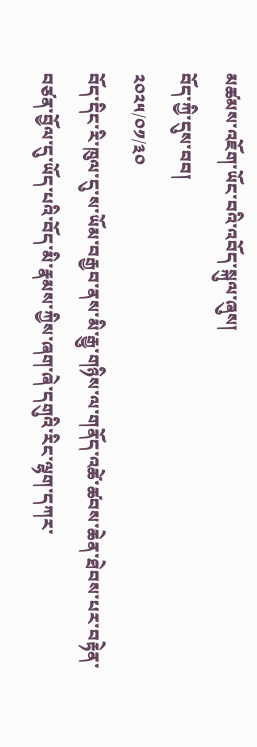མཚམས་འཇོག་ཡོང་བའི་འབོད་སྐུལ་ཞུས།
བོད་ཀྱི་དུས་བབ།
༢༠༢༥/༠༡/༣༠
བོད་དིང་རི་ཁུལ་དུ་ས་ཡོམ་བརྒྱབ་ནས་མི་རྒྱུ་གཉིས་ལ་གནོད་འཚེ་ཚབས་ཆེན་ཐེབས་པར་བརྟེན་བཙན་བྱོལ་དུ་ཡོད་པའི་བོད་མི་རྣམས་ཀྱིས་ཞག་ཞེ་དགུའི་རིང་ལྷག་དཀར་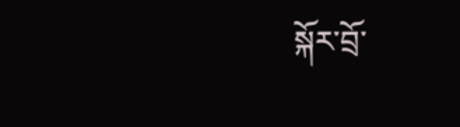སྐོར་བྲོ་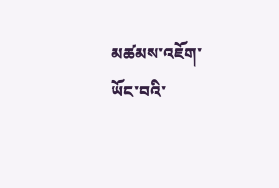མཚམས་འཇོག་ཡོང་བའི་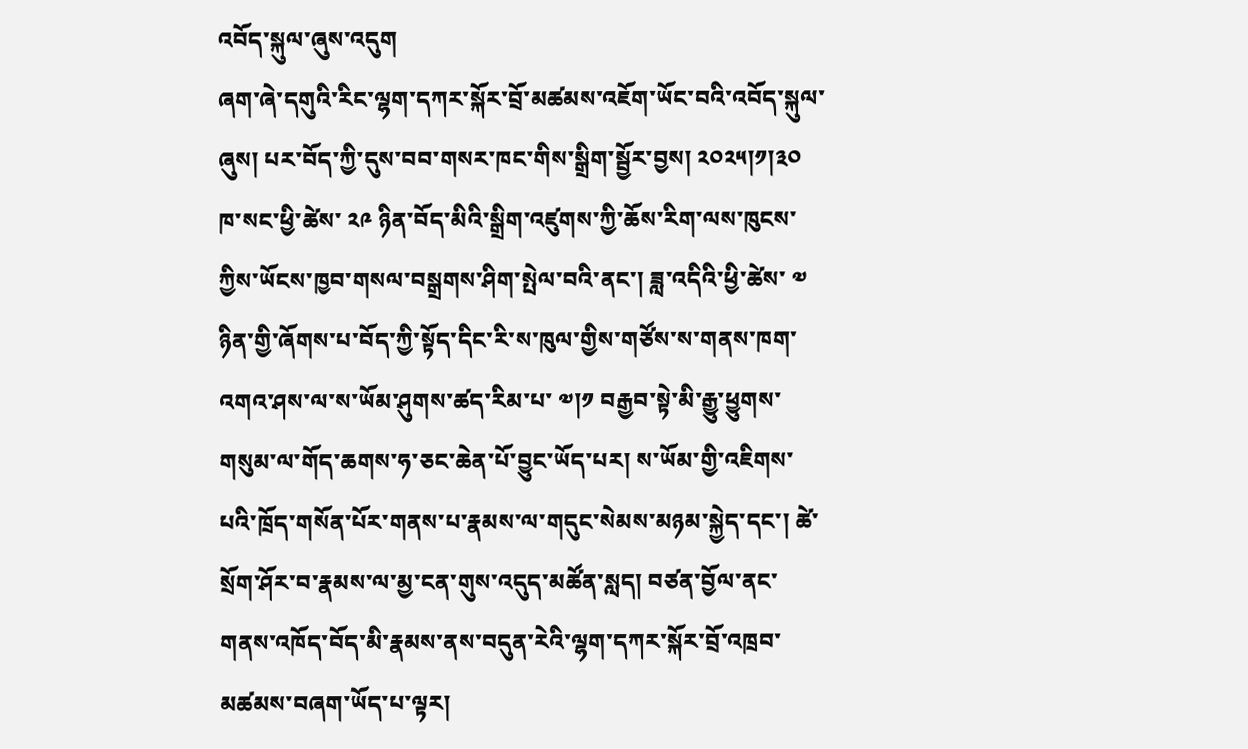འབོད་སྐུལ་ཞུས་འདུག
ཞག་ཞེ་དགུའི་རིང་ལྷག་དཀར་སྐོར་བྲོ་མཚམས་འཇོག་ཡོང་བའི་འབོད་སྐུལ་ཞུས། པར་བོད་ཀྱི་དུས་བབ་གསར་ཁང་གིས་སྒྲིག་སྦྱོར་བྱས། ༢༠༢༥།༡།༣༠
ཁ་སང་ཕྱི་ཚེས་ ༢༩ ཉིན་བོད་མིའི་སྒྲིག་འཛུགས་ཀྱི་ཆོས་རིག་ལས་ཁུངས་ཀྱིས་ཡོངས་ཁྱབ་གསལ་བསྒྲགས་ཤིག་སྤེལ་བའི་ནང་། ཟླ་འདིའི་ཕྱི་ཚེས་ ༧ ཉིན་གྱི་ཞོགས་པ་བོད་ཀྱི་སྟོད་དིང་རི་ས་ཁུལ་གྱིས་གཙོས་ས་གནས་ཁག་འགའ་ཤས་ལ་ས་ཡོམ་ཤུགས་ཚད་རིམ་པ་ ༧།༡ བརྒྱབ་སྟེ་མི་རྒྱུ་ཕྱུགས་གསུམ་ལ་གོད་ཆགས་ཧ་ཅང་ཆེན་པོ་བྱུང་ཡོད་པར། ས་ཡོམ་གྱི་འཇིགས་པའི་ཁྲོད་གསོན་པོར་གནས་པ་རྣམས་ལ་གདུང་སེམས་མཉམ་སྐྱེད་དང་། ཚེ་སྲོག་ཤོར་བ་རྣམས་ལ་མྱ་ངན་གུས་འདུད་མཚོན་སླད། བཙན་བྱོལ་ནང་གནས་འཁོད་བོད་མི་རྣམས་ནས་བདུན་རེའི་ལྷག་དཀར་སྐོར་བྲོ་འཁྲབ་མཚམས་བཞག་ཡོད་པ་ལྟར།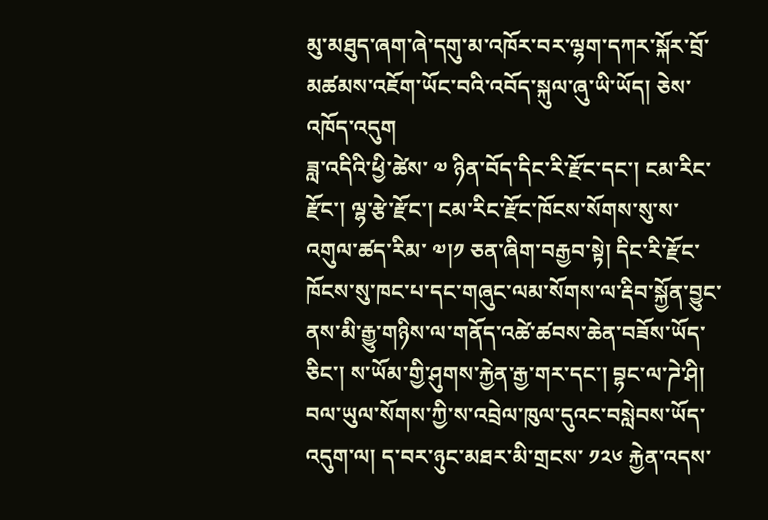མུ་མཐུད་ཞག་ཞེ་དགུ་མ་འཁོར་བར་ལྷག་དཀར་སྐོར་བྲོ་མཚམས་འཇོག་ཡོང་བའི་འབོད་སྐུལ་ཞུ་ཡི་ཡོད། ཅེས་འཁོད་འདུག
ཟླ་འདིའི་ཕྱི་ཚེས་ ༧ ཉིན་བོད་དིང་རི་རྫོང་དང་། ངམ་རིང་རྫོང་། ལྷ་རྩེ་རྫོང་། ངམ་རིང་རྫོང་ཁོངས་སོགས་སུ་ས་འགུལ་ཚད་རིམ་ ༧།༡ ཅན་ཞིག་བརྒྱབ་སྟེ། དིང་རི་རྫོང་ཁོངས་སུ་ཁང་པ་དང་གཞུང་ལམ་སོགས་ལ་རྡིབ་སྐྱོན་བྱུང་ནས་མི་རྒྱུ་གཉིས་ལ་གནོད་འཚེ་ཚབས་ཆེན་བཟོས་ཡོད་ཅིང་། ས་ཡོམ་གྱི་ཤུགས་རྐྱེན་རྒྱ་གར་དང་། བྷང་ལ་ཌེ་ཤི། བལ་ཡུལ་སོགས་ཀྱི་ས་འབྲེལ་ཁུལ་དུའང་བསླེབས་ཡོད་འདུག་ལ། ད་བར་ཉུང་མཐར་མི་གྲངས་ ༡༢༦ རྐྱེན་འདས་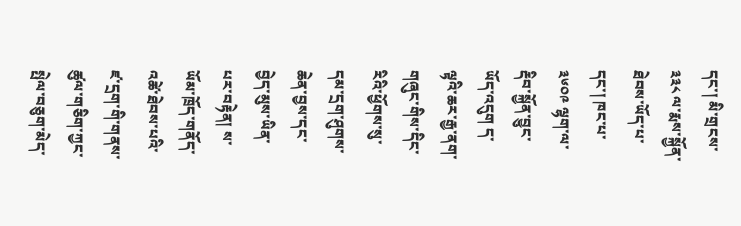དང་། མི་གྲངས་ ༣༣༨ ལ་རྨས་སྐྱོན་ཐེབས་ཡོད་པ་དང་། ཁང་པ་ ༣༦༠༩ ལྷག་ལ་རྡིབ་སྐྱོན་བྱུང་ཡོད་འདུག ད་ལྟའི་ཆར་རྒྱ་ནག་གཞུང་གིས་དིང་རིའི་ཕྱོགས་སུ་དམ་དྲག་ཤུགས་ཆེན་བྱས་དང་བྱེད་མུས་ཡིན་པར་བརྟེན། ས་ཡོམ་ཁྲོད་གནོད་འཚེ་ཐེབས་པའི་ཛ་དྲག་གི་གནས་ཚུལ་གཅིག་ཀྱང་སྤེལ་བཅུག་མེད་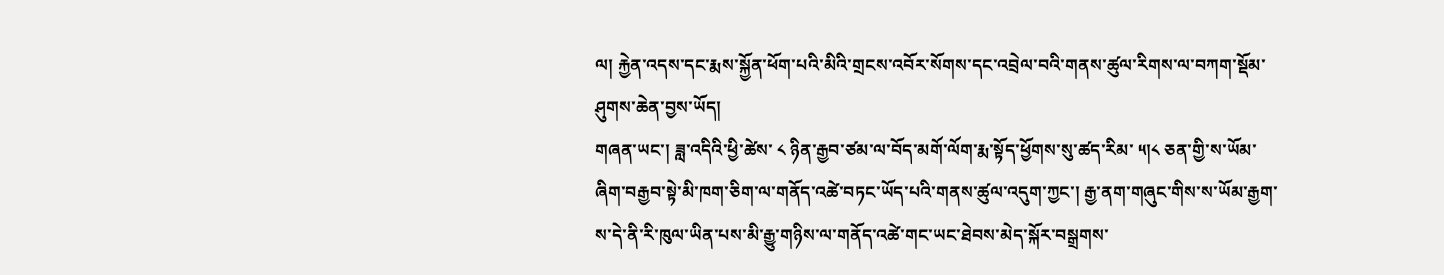ལ། རྐྱེན་འདས་དང་རྨས་སྐྱོན་ཕོག་པའི་མིའི་གྲངས་འབོར་སོགས་དང་འབྲེལ་བའི་གནས་ཚུལ་རིགས་ལ་བཀག་སྡོམ་ཤུགས་ཆེན་བྱས་ཡོད།
གཞན་ཡང་། ཟླ་འདིའི་ཕྱི་ཚེས་ ༨ ཉིན་རྒྱབ་ཙམ་ལ་བོད་མགོ་ལོག་རྨ་སྟོད་ཕྱོགས་སུ་ཚད་རིམ་ ༥།༨ ཅན་གྱི་ས་ཡོམ་ཞིག་བརྒྱབ་སྟེ་མི་ཁག་ཅིག་ལ་གནོད་འཚེ་བཏང་ཡོད་པའི་གནས་ཚུལ་འདུག་ཀྱང་། རྒྱ་ནག་གཞུང་གིས་ས་ཡོམ་རྒྱག་ས་དེ་ནི་རི་ཁུལ་ཡིན་པས་མི་རྒྱུ་གཉིས་ལ་གནོད་འཚེ་གང་ཡང་ཐེབས་མེད་སྐོར་བསྒྲགས་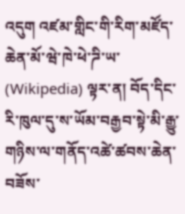འདུག འཛམ་གླིང་གི་རིག་མཛོད་ཆེན་མོ་ཝེ་ཁེ་ཕེ་ཌི་ཡ་ (Wikipedia) ལྟར་ན། བོད་དིང་རི་ཁུལ་དུ་ས་ཡོམ་བརྒྱབ་སྟེ་མི་རྒྱུ་གཉིས་ལ་གནོད་འཚེ་ཚབས་ཆེན་བཟོས་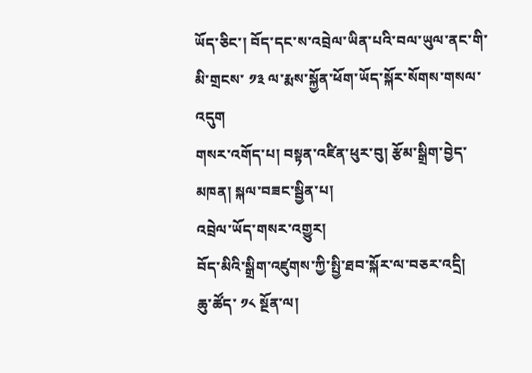ཡོད་ཅིང་། བོད་དང་ས་འབྲེལ་ཡིན་པའི་བལ་ཡུལ་ནང་གི་མི་གྲངས་ ༡༣ ལ་རྨས་སྐྱོན་ཕོག་ཡོད་སྐོར་སོགས་གསལ་འདུག
གསར་འགོད་པ། བསྟན་འཛིན་ཕུར་བུ། རྩོམ་སྒྲིག་བྱེད་མཁན། སྐལ་བཟང་སྦྱིན་པ།
འབྲེལ་ཡོད་གསར་འགྱུར།
བོད་མིའི་སྒྲིག་འཛུགས་ཀྱི་སྤྱི་ཐབ་སྐོར་ལ་བཅར་འདྲི།
ཆུ་ཚོད་ ༡༨ སྔོན་ལ།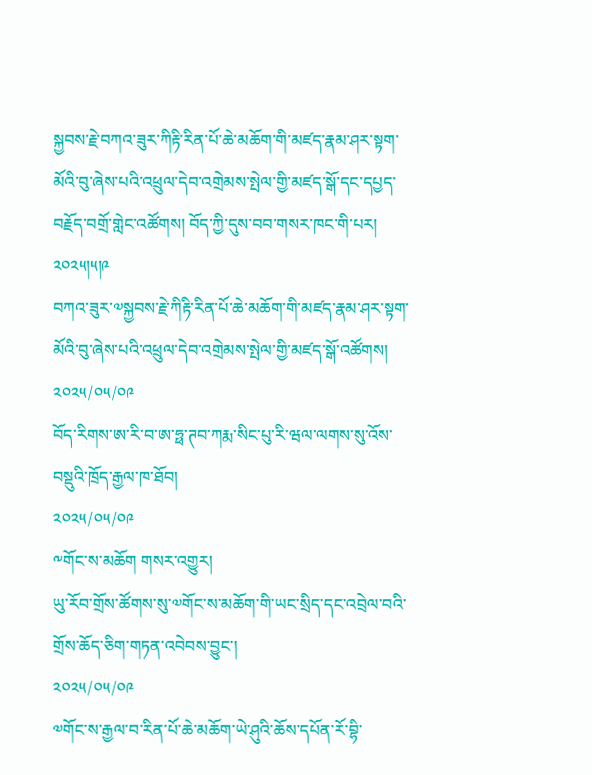སྐྱབས་རྗེ་བཀའ་ཟུར་ཀིརྟི་རིན་པོ་ཆེ་མཆོག་གི་མཛད་རྣམ་ཤར་སྟག་མོའི་བུ་ཞེས་པའི་འཕྲུལ་དེབ་འགྲེམས་སྤེལ་གྱི་མཛད་སྒོ་དང་དཔྱད་བརྗོད་བགྲོ་གླེང་འཚོགས། བོད་ཀྱི་དུས་བབ་གསར་ཁང་གི་པར། ༢༠༢༥།༥།༩
བཀའ་ཟུར་༧སྐྱབས་རྗེ་ཀིརྟི་རིན་པོ་ཆེ་མཆོག་གི་མཛད་རྣམ་ཤར་སྟག་མོའི་བུ་ཞེས་པའི་འཕྲུལ་དེབ་འགྲེམས་སྤེལ་གྱི་མཛད་སྒོ་འཚོགས།
༢༠༢༥/༠༥/༠༩
བོད་རིགས་ཨ་རི་བ་ཨ་ཧྥ་ཊབ་ཀརྨ་སིང་པུ་རི་ཝལ་ལགས་སུ་འོས་བསྡུའི་ཁྲོད་རྒྱལ་ཁ་ཐོབ།
༢༠༢༥/༠༥/༠༩
༸གོང་ས་མཆོག གསར་འགྱུར།
ཡུ་རོབ་གྲོས་ཚོགས་སུ་༧གོང་ས་མཆོག་གི་ཡང་སྲིད་དང་འབྲེལ་བའི་གྲོས་ཆོད་ཅིག་གཏན་འབེབས་བྱུང་།
༢༠༢༥/༠༥/༠༩
༧གོང་ས་རྒྱལ་བ་རིན་པོ་ཆེ་མཆོག་ཡེ་ཤུའི་ཆོས་དཔོན་རོ་བྷི་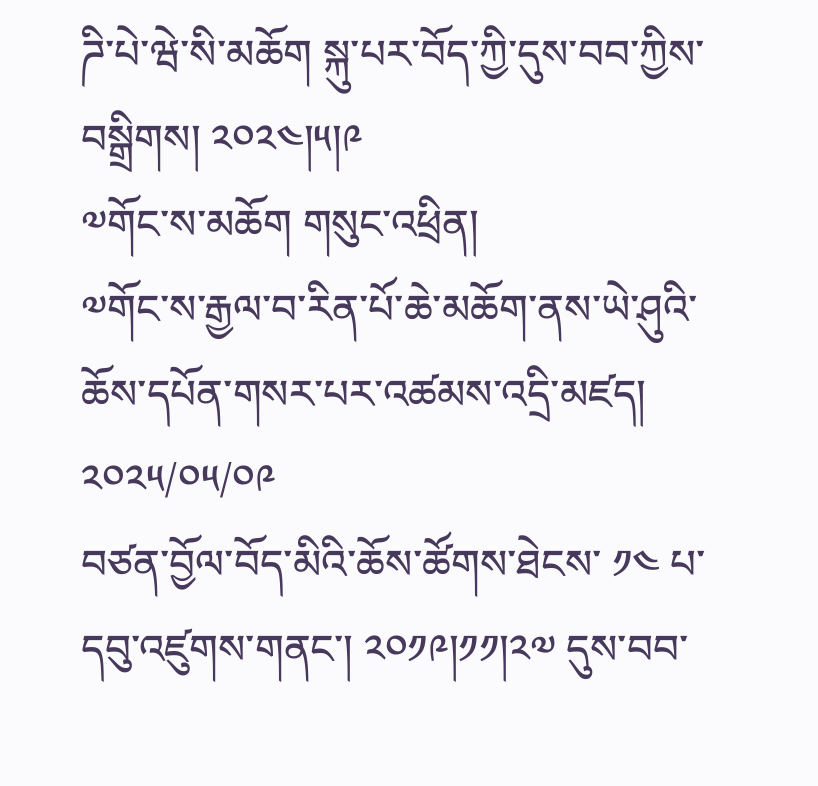ཌི་པེ་ཝེ་སི་མཆོག སྐུ་པར་བོད་ཀྱི་དུས་བབ་ཀྱིས་བསྒྲིགས། ༢༠༢༤།༥།༩
༧གོང་ས་མཆོག གསུང་འཕྲིན།
༧གོང་ས་རྒྱལ་བ་རིན་པོ་ཆེ་མཆོག་ནས་ཡེ་ཤུའི་ཆོས་དཔོན་གསར་པར་འཚམས་འདྲི་མཛད།
༢༠༢༥/༠༥/༠༩
བཙན་བྱོལ་བོད་མིའི་ཆོས་ཚོགས་ཐེངས་ ༡༤ པ་དབུ་འཛུགས་གནང་། ༢༠༡༩།༡༡།༢༧ དུས་བབ་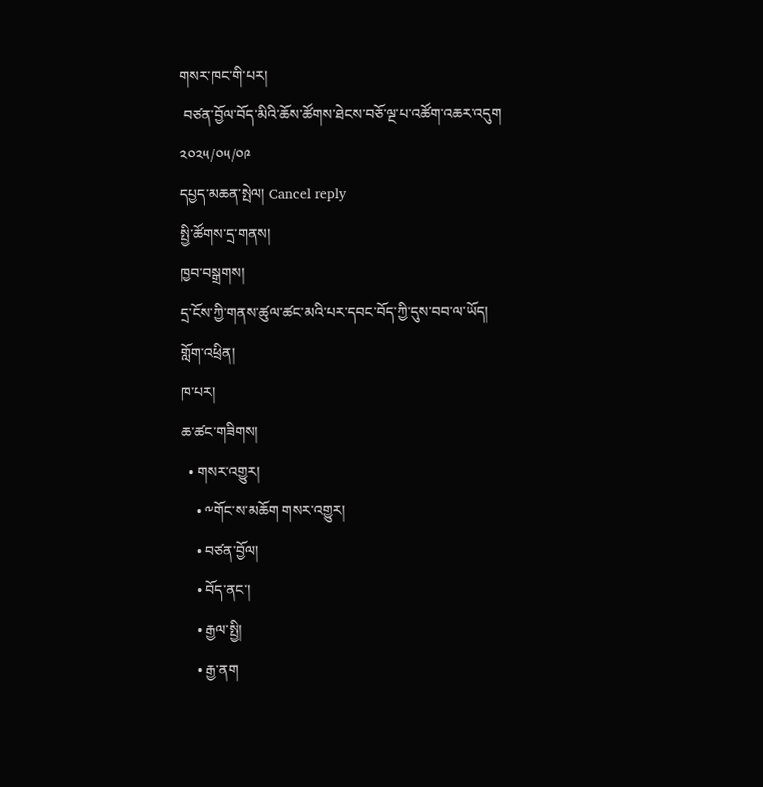གསར་ཁང་གི་པར།
 བཙན་བྱོལ་བོད་མིའི་ཆོས་ཚོགས་ཐེངས་བཅོ་ལྔ་པ་འཚོག་འཆར་འདུག
༢༠༢༥/༠༥/༠༩
དཔྱད་མཆན་སྤེལ། Cancel reply
སྤྱི་ཚོགས་དྲ་གནས།
ཁྱབ་བསྒྲགས།
དྲ་ངོས་ཀྱི་གནས་ཚུལ་ཚང་མའི་པར་དབང་བོད་ཀྱི་དུས་བབ་ལ་ཡོད།
གློག་འཕྲིན།
ཁ་པར།
ཆ་ཚང་གཟིགས།
  • གསར་འགྱུར།
    • ༸གོང་ས་མཆོག གསར་འགྱུར།
    • བཙན་བྱོལ།
    • བོད་ནང་།
    • རྒྱལ་སྤྱི།
    • རྒྱ་ནག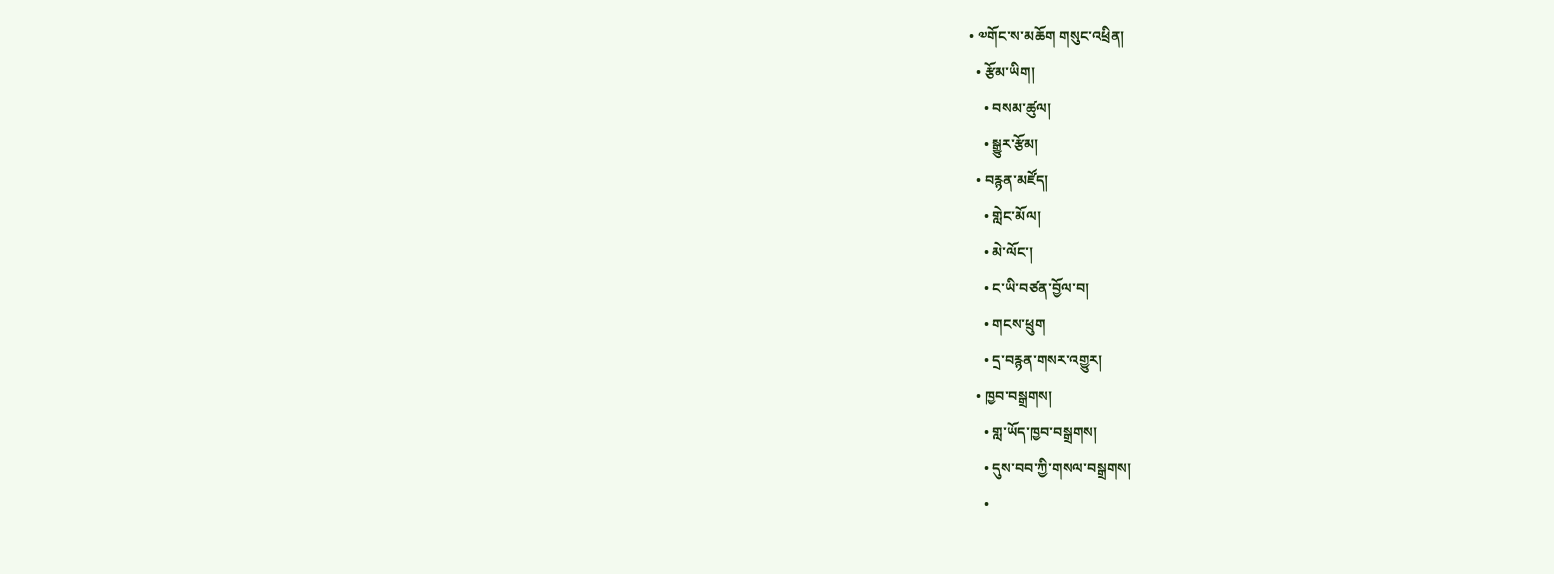• ༧གོང་ས་མཆོག གསུང་འཕྲིན།
  • རྩོམ་ཡིག།
    • བསམ་ཚུལ།
    • སྒྱུར་རྩོམ།
  • བརྙན་མཛོད།
    • གླེང་མོལ།
    • མེ་ལོང་།
    • ང་ཡི་བཙན་བྱོལ་བ།
    • གངས་ཕྲུག
    • དྲ་བརྙན་གསར་འགྱུར།
  • ཁྱབ་བསྒྲགས།
    • གླ་ཡོད་ཁྱབ་བསྒྲགས།
    • དུས་བབ་ཀྱི་གསལ་བསྒྲགས།
    •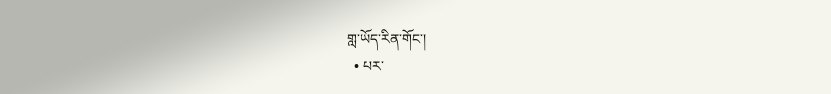གླ་ཡོད་རིན་གོང་།
  • པར་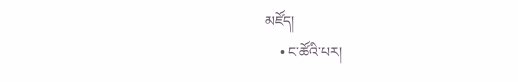མཛོད།
    • ང་ཚོའི་པར།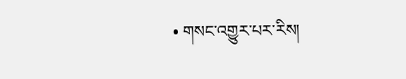• གསང་འགྱུར་པར་རིས།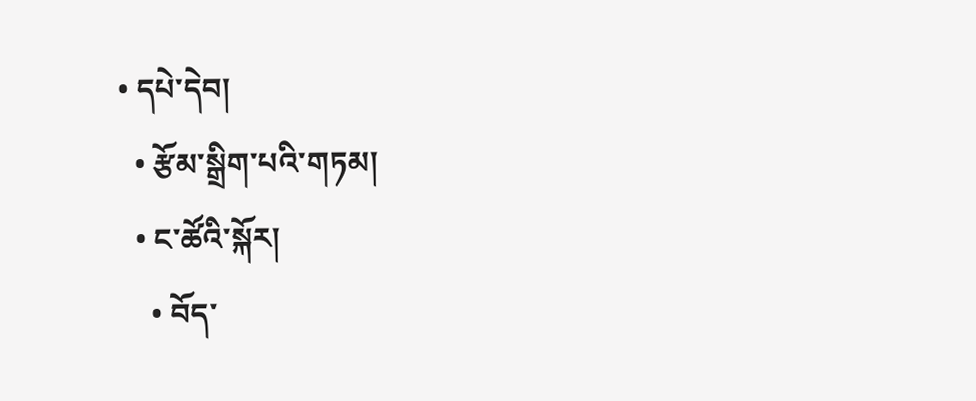• དཔེ་དེབ།
  • རྩོམ་སྒྲིག་པའི་གཏམ།
  • ང་ཚོའི་སྐོར།
    • བོད་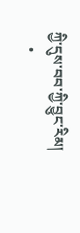ཀྱི་དུས་བབ་ཀྱི་བྱུང་རིམ།
    •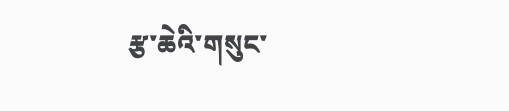རྩ་ཆེའི་གསུང་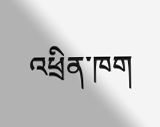འཕྲིན་ཁག